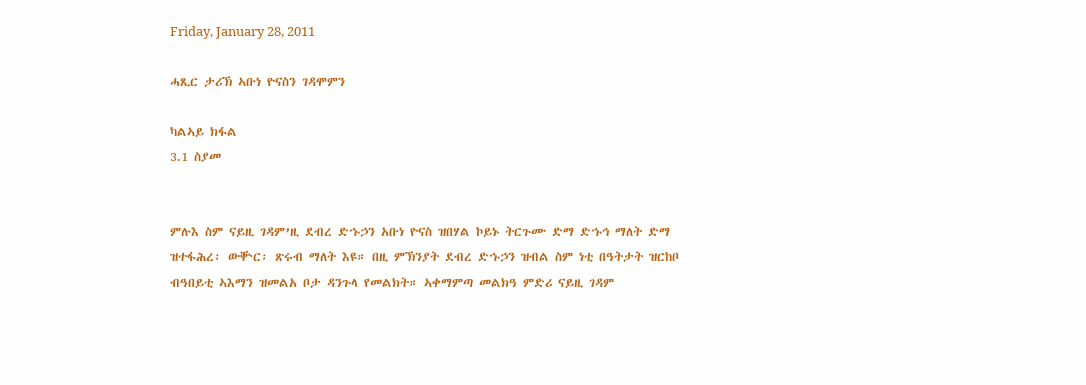Friday, January 28, 2011

ሓጺር ታሪኽ ኣቡነ ዮናስን ገዳሞምን

ካልኣይ ክፋል
3.1 ስያመ


ምሉእ ስም ናይዚ ገዳም’ዚ ደብረ ድኁኃን አቡነ ዮናስ ዝበሃል ኮይኑ ትርጉሙ ድማ ድኁኅ ማለት ድማ ዝተፋሕረ፡ ውቝር፡ ጽሩብ ማለት እዩ። በዚ ምኽንያት ደብረ ድኁኃን ዝብል ስም ነቲ በዓትታት ዝርከቦ ብዓበይቲ ኣእማን ዝመልአ ቦታ ዳንጉላ የመልክት። ኣቀማምጣ መልክዓ ምድሪ ናይዚ ገዳም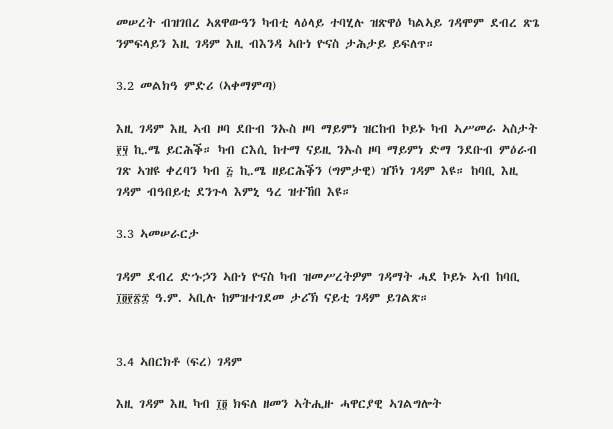መሠረት ብዝገበረ ኣጸዋውዓን ካብቲ ላዕላይ ተባሂሉ ዝጽዋዕ ካልኣይ ገዳሞም ደብረ ጽጌ ንምፍላይን እዚ ገዳም እዚ ብእንዳ ኣቡነ ዮናስ ታሕታይ ይፍለጥ።

3.2 መልክዓ ምድሪ (ኣቀማምጣ)

እዚ ገዳም እዚ ኣብ ዞባ ደቡብ ንኡስ ዞባ ማይምነ ዝርከብ ኮይኑ ካብ ኣሥመራ ኣስታት ፻፶ ኪ.ሜ ይርሕቕ። ካብ ርእሲ ከተማ ናይዚ ንኡስ ዞባ ማይምነ ድማ ንደቡብ ምዕራብ ገጽ ኣዝዩ ቀረባን ካብ ፭ ኪ.ሜ ዘይርሕቕን (ግምታዊ) ዝኾነ ገዳም እዩ። ከባቢ እዚ ገዳም ብዓበይቲ ደንጉላ እምኒ ዓረ ዝተኸበ እዩ።

3.3 ኣመሠራርታ

ገዳም ደብረ ድኁኃን ኣቡነ ዮናስ ካብ ዝመሥረትዎም ገዳማት ሓደ ኮይኑ ኣብ ከባቢ ፲፬፻፳፰ ዓ.ም. ኣቢሉ ከምዝተገደመ ታሪኽ ናይቲ ገዳም ይገልጽ።


3.4 ኣበርክቶ (ፍረ) ገዳም

እዚ ገዳም እዚ ካብ ፲፬ ክፍለ ዘመን ኣትሒዙ ሓዋርያዊ ኣገልግሎት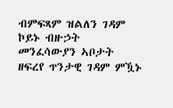ብምፍጻም ዝልለን ገዳም ኮይኑ ብዙኃት መንፈሳውያን ኣቦታት ዘፍረየ ጥንታዊ ገዳም ምዃኑ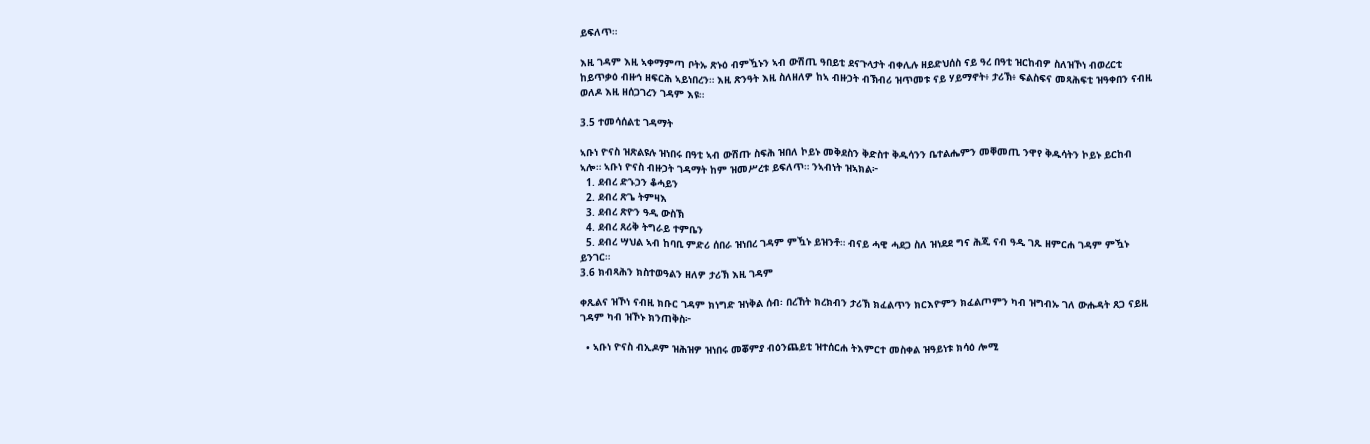ይፍለጥ።

እዚ ገዳም እዚ ኣቀማምጣ ቦትኡ ጽኑዕ ብምዃኑን ኣብ ውሽጢ ዓበይቲ ደናጉላታት ብቀሊሉ ዘይድህሰስ ናይ ዓረ በዓቲ ዝርከብዎ ስለዝኾነ ብወረርቲ ከይጥቃዕ ብዙኅ ዘፍርሕ ኣይነበረን። እዚ ጽንዓት እዚ ስለዘለዎ ከኣ ብዙኃት ብኽብሪ ዝጥመቱ ናይ ሃይማኖት፥ ታሪኽ፥ ፍልስፍና መጻሕፍቲ ዝዓቀበን ናብዚ ወለዶ እዚ ዘሰጋገረን ገዳም እዩ።

3.5 ተመሳሰልቲ ገዳማት

ኣቡነ ዮናስ ዝጽልዩሉ ዝነበሩ በዓቲ ኣብ ውሽጡ ስፍሕ ዝበለ ኮይኑ መቅደስን ቅድስተ ቅዱሳንን ቤተልሔምን መቐመጢ ንዋየ ቅዱሳትን ኮይኑ ይርከብ ኣሎ። ኣቡነ ዮናስ ብዙኃት ገዳማት ከም ዝመሥረቱ ይፍለጥ። ንኣብነት ዝኣክል፦
  1. ደብረ ድኁኃን ቆሓይን
  2. ደብረ ጽጌ ትምዛእ
  3. ደብረ ጽዮን ዓዲ ውስኽ
  4. ደብረ ጸሪቅ ትግራይ ተምቤን
  5. ደብረ ሣህል ኣብ ከባቢ ምድሪ ሰበራ ዝነበረ ገዳም ምዃኑ ይዝንቶ። ብናይ ሓዊ ሓደጋ ስለ ዝነደደ ግና ሕጂ ናብ ዓዲ ገጹ ዘምርሐ ገዳም ምዃኑ ይንገር።
3.6 ክብጻሕን ክስተወዓልን ዘለዎ ታሪኽ እዚ ገዳም

ቀጺልና ዝኾነ ናብዚ ክቡር ገዳም ክነግድ ዝነቅል ሰብ፡ በረኸት ክረክብን ታሪኽ ክፈልጥን ክርእዮምን ክፈልጦምን ካብ ዝግብኡ ገለ ውሑዳት ጸጋ ናይዚ ገዳም ካብ ዝኾኑ ክንጠቅስ፦

  • ኣቡነ ዮናስ ብኢዶም ዝሕዝዎ ዝነበሩ መቖምያ ብዕንጨይቲ ዝተሰርሐ ትእምርተ መስቀል ዝዓይነቱ ክሳዕ ሎሚ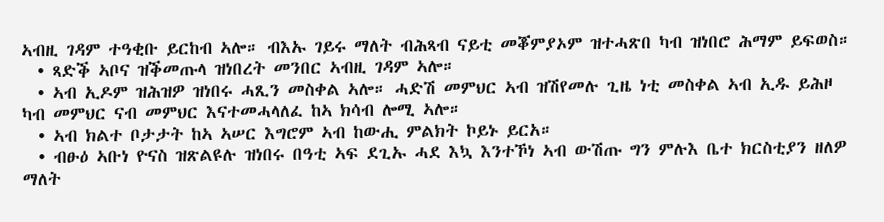ኣብዚ ገዳም ተዓቂቡ ይርከብ ኣሎ። ብእኡ ገይሩ ማለት ብሕጻብ ናይቲ መቖምያኦም ዝተሓጽበ ካብ ዝነበሮ ሕማም ይፍወስ።
  • ጻድቕ ኣቦና ዝቕመጡላ ዝነበረት መንበር ኣብዚ ገዳም ኣሎ።
  • ኣብ ኢዶም ዝሕዝዎ ዝነበሩ ሓጺን መስቀል ኣሎ። ሓድሽ መምህር ኣብ ዝሽየመሉ ጊዜ ነቲ መስቀል ኣብ ኢዱ ይሕዞ ካብ መምህር ናብ መምህር እናተመሓላለፈ ከኣ ክሳብ ሎሚ ኣሎ።
  • ኣብ ክልተ ቦታታት ከኣ ኣሠር እግሮም ኣብ ከውሒ ምልክት ኮይኑ ይርአ።
  • ብፁዕ ኣቡነ ዮናስ ዝጽልዩሉ ዝነበሩ በዓቲ ኣፍ ደጊኡ ሓደ እኳ እንተኾነ ኣብ ውሽጡ ግን ምሉእ ቤተ ክርስቲያን ዘለዎ ማለት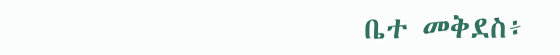ቤተ መቅደስ፥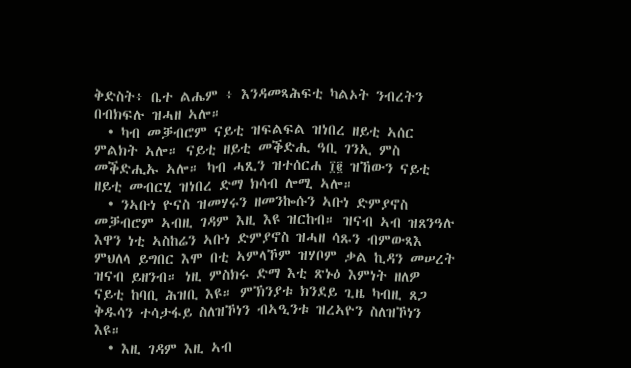ቅድስት፥ ቤተ ልሔም ፥ እንዳመጻሕፍቲ ካልኦት ንብረትን በብክፍሉ ዝሓዘ ኣሎ።
  • ካብ መቓብሮም ናይቲ ዝፍልፍል ዝነበረ ዘይቲ ኣሰር ምልክት ኣሎ። ናይቲ ዘይቲ መቕድሒ ዓቢ ገንኢ ምስ መቕድሒኡ ኣሎ። ካብ ሓጺን ዝተሰርሐ ፲፪ ዝኸውን ናይቲ ዘይቲ መብርሂ ዝነበረ ድማ ክሳብ ሎሚ ኣሎ።
  • ንኣቡነ ዮናስ ዝመሃሩን ዘመንኰሱን ኣቡነ ድምያኖስ መቓብሮም ኣብዚ ገዳም እዚ እዩ ዝርከብ። ዝናብ ኣብ ዝጸንዓሉ እዋን ነቲ ኣስከሬን ኣቡነ ድምያኖስ ዝሓዘ ሳጹን ብምውጻእ ምህለላ ይግበር እሞ በቲ ኣምላኾም ዝሃቦም ቃል ኪዳን መሠረት ዝናብ ይዘንብ። ነዚ ምስክሩ ድማ እቲ ጽኑዕ እምነት ዘለዎ ናይቲ ከባቢ ሕዝቢ እዩ። ምኽንያቱ ክንደይ ጊዜ ካብዚ ጸጋ ቅዱሳን ተሳታፋይ ስለዝኾነን ብኣዒንቱ ዝረኣዮን ስለዝኾነን እዩ።
  • እዚ ገዳም እዚ ኣብ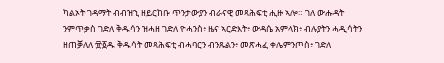ካልኦት ገዳማት ብብዝኂ ዘይርከቡ ጥንታውያን ብራናዊ መጻሕፍቲ ሒዙ ኣሎ። ገለ ውሑዳት ንምጥቃስ ገድለ ቅዱሳን ዝሓዘ ገድለ ዮሓንስ፥ ዜና ኣርድእት፥ ውዳሴ አምላክ፥ ብሉያትን ሓዲሳትን ዘጠቓለለ ፹፩ዱ ቅዱሳት መጻሕፍቲ ብሓባርን ብንጹልን፥ መጽሓፈ ቀሌምንጦስ፥ ገድለ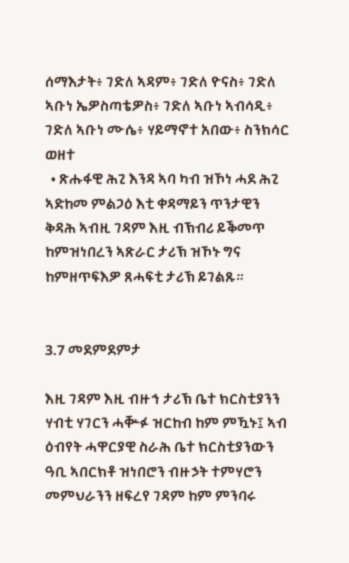ሰማእታት፥ ገድለ ኣዳም፥ ገድለ ዮናስ፥ ገድለ ኣቡነ ኤዎስጣቴዎስ፥ ገድለ ኣቡነ ኣብሳዲ፥ ገድለ ኣቡነ ሙሴ፥ ሃይማኖተ አበው፥ ስንክሳር ወዘተ
  • ጽሑፋዊ ሕጊ እንዳ ኣባ ካብ ዝኾነ ሓደ ሕጊ ኣድከመ ምልጋዕ እቲ ቀዳማይን ጥንታዊን ቅዳሕ ኣብዚ ገዳም እዚ ብኽብሪ ይቕመጥ ከምዝነበረን ኣጽራር ታሪኽ ዝኾኑ ግና ከምዘጥፍእዎ ጸሓፍቲ ታሪኽ ይገልጹ።


3.7 መደምደምታ

እዚ ገዳም እዚ ብዙኅ ታሪኽ ቤተ ክርስቲያንን ሃብቲ ሃገርን ሓቝፉ ዝርከብ ከም ምዃኑ፤ ኣብ ዕብየት ሓዋርያዊ ስራሕ ቤተ ክርስቲያንውን ዓቢ ኣበርክቶ ዝነበሮን ብዙኃት ተምሃሮን መምህራንን ዘፍረየ ገዳም ከም ምንባሩ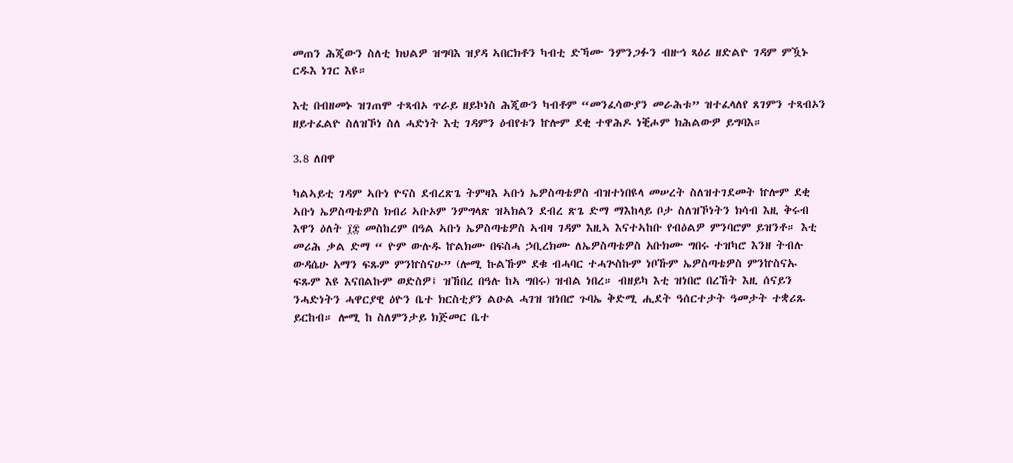መጠን ሕጂውን ስለቲ ክህልዎ ዝግባእ ዝያዳ ኣበርክቶን ካብቲ ድኻሙ ንምንጋፉን ብዙኅ ጻዕሪ ዘድልዮ ገዳም ምዃኑ ርዱእ ነገር እዩ።

እቲ በብዘመኑ ዝገጠሞ ተጻብኦ ጥራይ ዘይኮነስ ሕጂውን ካብቶም “መንፈሳውያን መራሕቱ” ዝተፈላለየ ጸገምን ተጻብኦን ዘይተፈልዮ ስለዝኾነ ስለ ሓድነት እቲ ገዳምን ዕብየቱን ኵሎም ደቂ ተዋሕዶ ነቒሖም ክሕልውዎ ይግባእ።

3.8 ለበዋ

ካልኣይቲ ገዳም ኣቡነ ዮናስ ደብረጽጌ ትምዛእ ኣቡነ ኤዎስጣቴዎስ ብዝተነበዩላ መሠረት ስለዝተገደመት ኵሎም ደቂ ኣቡነ ኤዎስጣቴዎስ ክብሪ ኣቡኦም ንምግላጽ ዝኣክልን ደብረ ጽጌ ድማ ማእከላይ ቦታ ስለዝኾነትን ክሳብ እዚ ቅሩብ እዋን ዕለት ፲፰ መስከረም በዓል ኣቡነ ኤዎስጣቴዎስ ኣብዛ ገዳም እዚኣ እናተኣከቡ የብዕልዎ ምንባሮም ይዝንቶ። እቲ መሪሕ ቃል ድማ “ ዮም ውሉዱ ኵልክሙ በፍስሓ ኃቢረክሙ ለኤዎስጣቴዎስ አቡክሙ ግበሩ ተዝካሮ እንዘ ትብሉ ውዳሴሁ አማን ፍጹም ምንኵስናሁ” (ሎሚ ኩልኹም ደቁ ብሓባር ተሓጕስኩም ነቦኹም ኤዎስጣቴዎስ ምንኵስናኡ ፍጹም እዩ እናበልኩም ወድስዎ፤ ዝኸበረ በዓሉ ከኣ ግበሩ) ዝብል ነበረ። ብዘይካ እቲ ዝነበሮ በረኸት እዚ ሰናይን ንሓድነትን ሓዋርያዊ ዕዮን ቤተ ክርስቲያን ልዑል ሓገዝ ዝነበሮ ጉባኤ ቅድሚ ሒደት ዓሰርተታት ዓመታት ተቋሪጹ ይርከብ። ሎሚ ከ ስለምንታይ ክጅመር ቤተ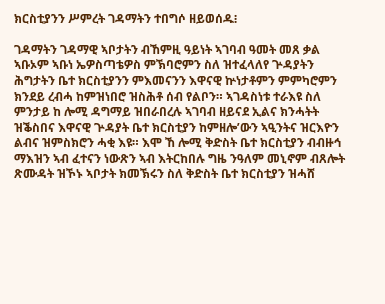ክርስቲያንን ሥምረት ገዳማትን ተበግሶ ዘይወሰዱ፧

ገዳማትን ገዳማዊ ኣቦታትን ብኸምዚ ዓይነት ኣገባብ ዓመት መጸ ቃል ኣቡኦም ኣቡነ ኤዎስጣቴዎስ ምኽባሮምን ስለ ዝተፈላለየ ጕዳያትን ሕግታትን ቤተ ክርስቲያንን ምእመናንን እዋናዊ ኵነታቶምን ምምካሮምን ክንደይ ረብሓ ከምዝነበሮ ዝስሕቶ ሰብ የልቦን። ኣገዳስነቱ ተራእዩ ስለ ምንታይ ከ ሎሚ ዳግማይ ዝበራበረሉ ኣገባብ ዘይናደ ኢልና ክንሓትት ዝቕስበና እዋናዊ ጕዳያት ቤተ ክርስቲያን ከምዘሎ’ውን ኣዒንትና ዝርእዮን ልብና ዝምስክሮን ሓቂ እዩ። እሞ ኸ ሎሚ ቅድስት ቤተ ክርስቲያን ብብዙኅ ማእዝን ኣብ ፈተናን ነውጽን ኣብ እትርከበሉ ግዜ ንዓለም መኒኖም ብጸሎት ጽሙዳት ዝኾኑ ኣቦታት ክመኽሩን ስለ ቅድስት ቤተ ክርስቲያን ዝሓሸ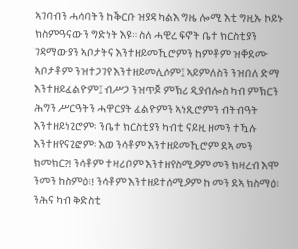ኣገባብን ሓሳባትን ከቕርቡ ዝያዳ ካልእ ግዜ ሎሚ እቲ ግዚኡ ኮይኑ ክስምዓናውን ግድነት እዩ። ስለ ሓዊረ ፍኖት ቤተ ክርስቲያን ገዳማውያን ኣቦታትና እንተዘይመኺሮምን ከምቶም ዝቐደሙ ኣቦታቶም ንዝተጋገየ እንተዘይመሊሶም፤ ኣይምለስን ንዝበለ ድማ እንተዘይፈልዮም፤ ብሥጋ ንዝጥጆ ምኽሪ ዲያብሎስ ካብ ምኽርን ሕግን ሥርዓትን ሓዋርያት ፈልዮምን ኣነጺሮምን ብትብዓት እንተዘይነጊሮም፡ ንቤተ ክርስቲያን ካብቲ ናይዚ ዘመን ተዃሉ እንተዘየናጊፎም፡ እወ ንሳቶም እንተዘይመኺሮም ደኣ መን ክመክር?! ንሳቶም ተዛሪቦም እንተዘየስሚዖም መን ክዛረብ እሞ ንመን ከስምዕ፧! ንሳቶም እንተዘይተሰሚዖም ከ መን ደኣ ክስማዕ፧ ንሕና ካብ ቅድስቲ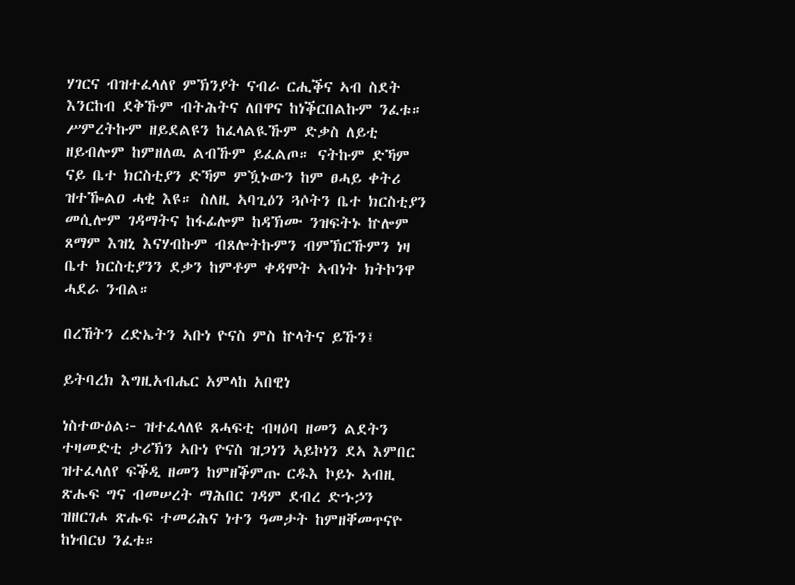ሃገርና ብዝተፈላለየ ምኽንያት ናብራ ርሒቕና ኣብ ስደት እንርከብ ደቅኹም ብትሕትና ለበዋና ከነቕርበልኩም ንፈቱ። ሥምረትኩም ዘይደልዩን ከፈላልዪኹም ድቃስ ለይቲ ዘይብሎም ከምዘለዉ ልብኹም ይፈልጦ። ናትኩም ድኻም ናይ ቤተ ክርስቲያን ድኻም ምዃኑውን ከም ፀሓይ ቀትሪ ዝተዀልዐ ሓቂ እዩ። ስለዚ ኣባጊዕን ጓሶትን ቤተ ክርስቲያን መሲሎም ገዳማትና ከፋፊሎም ከዳኽሙ ንዝፍትኑ ኵሎም ጸማም እዝኒ እናሃብኩም ብጸሎትኩምን ብምኽርኹምን ነዛ ቤተ ክርስቲያንን ደቃን ከምቶም ቀዳሞት ኣብነት ክትኮንዋ ሓደራ ንብል።

በረኸትን ረድኤትን ኣቡነ ዮናስ ምስ ኵላትና ይኹን፤

ይትባረክ እግዚአብሔር አምላከ አበዊነ

ነስተውዕል፦ ዝተፈላለዩ ጸሓፍቲ ብዛዕባ ዘመን ልደትን ተዛመድቲ ታሪኽን ኣቡነ ዮናስ ዝጋነን ኣይኮነን ደኣ እምበር ዝተፈላለየ ፍቕዲ ዘመን ከምዘቕምጡ ርዱእ ኮይኑ ኣብዚ ጽሑፍ ግና ብመሠረት ማሕበር ገዳም ደብረ ድኁኃን ዝዘርገሖ ጽሑፍ ተመሪሕና ነተን ዓመታት ከምዘቐመጥናዮ ከነብርህ ንፈቱ።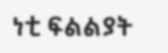ነቲ ፍልልያት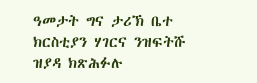ዓመታት ግና ታሪኽ ቤተ ክርስቲያን ሃገርና ንዝፍትሹ ዝያዳ ክጽሕፉሉ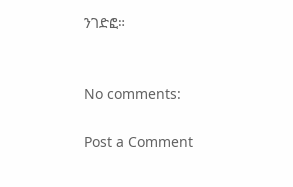ንገድፎ።


No comments:

Post a Comment